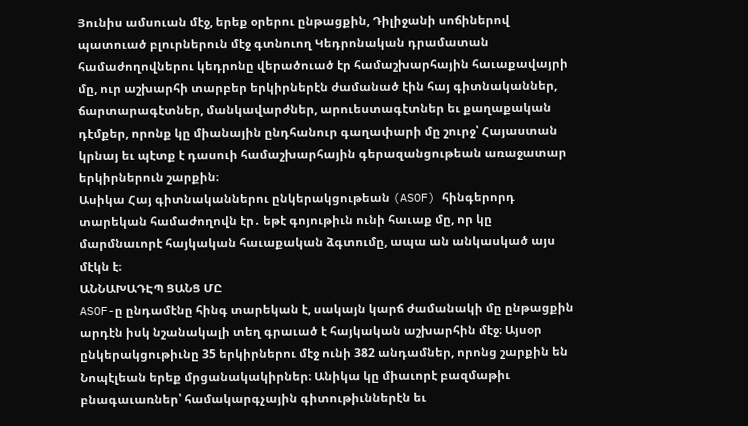Յունիս ամսուան մէջ, երեք օրերու ընթացքին, Դիլիջանի սոճիներով պատուած բլուրներուն մէջ գտնուող Կեդրոնական դրամատան համաժողովներու կեդրոնը վերածուած էր համաշխարհային հաւաքավայրի մը, ուր աշխարհի տարբեր երկիրներէն ժամանած էին հայ գիտնականներ, ճարտարագէտներ, մանկավարժներ, արուեստագէտներ եւ քաղաքական դէմքեր, որոնք կը միանային ընդհանուր գաղափարի մը շուրջ՝ Հայաստան կրնայ եւ պէտք է դասուի համաշխարհային գերազանցութեան առաջատար երկիրներուն շարքին։
Ասիկա Հայ գիտնականներու ընկերակցութեան (ASOF) հինգերորդ տարեկան համաժողովն էր․ եթէ գոյութիւն ունի հաւաք մը, որ կը մարմնաւորէ հայկական հաւաքական ձգտումը, ապա ան անկասկած այս մէկն է։
ԱՆՆԱԽԱԴԷՊ ՑԱՆՑ ՄԸ
ASOF-ը ընդամէնը հինգ տարեկան է, սակայն կարճ ժամանակի մը ընթացքին արդէն իսկ նշանակալի տեղ գրաւած է հայկական աշխարհին մէջ։ Այսօր ընկերակցութիւնը 35 երկիրներու մէջ ունի 382 անդամներ, որոնց շարքին են Նոպէլեան երեք մրցանակակիրներ։ Անիկա կը միաւորէ բազմաթիւ բնագաւառներ՝ համակարգչային գիտութիւններէն եւ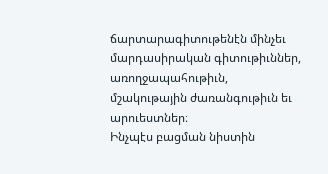ճարտարագիտութենէն մինչեւ մարդասիրական գիտութիւններ, առողջապահութիւն, մշակութային ժառանգութիւն եւ արուեստներ։
Ինչպէս բացման նիստին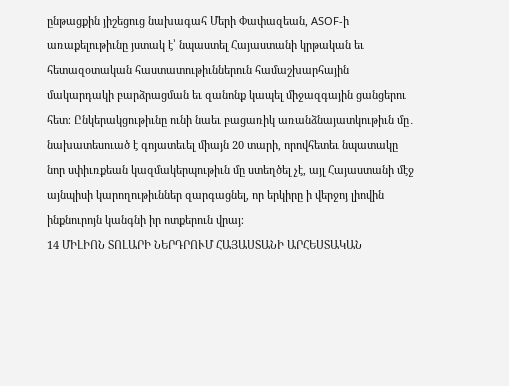ընթացքին յիշեցուց նախագահ Մերի Փափազեան, ASOF-ի առաքելութիւնը յստակ է՝ նպաստել Հայաստանի կրթական եւ հետազօտական հաստատութիւններուն համաշխարհային մակարդակի բարձրացման եւ զանոնք կապել միջազգային ցանցերու հետ։ Ընկերակցութիւնը ունի նաեւ բացառիկ առանձնայատկութիւն մը․ նախատեսուած է գոյատեւել միայն 20 տարի, որովհետեւ նպատակը նոր սփիւռքեան կազմակերպութիւն մը ստեղծել չէ, այլ Հայաստանի մէջ այնպիսի կարողութիւններ զարգացնել, որ երկիրը ի վերջոյ լիովին ինքնուրոյն կանգնի իր ոտքերուն վրայ։
14 ՄԻԼԻՈՆ ՏՈԼԱՐԻ ՆԵՐԴՐՈՒՄ ՀԱՅԱՍՏԱՆԻ ԱՐՀԵՍՏԱԿԱՆ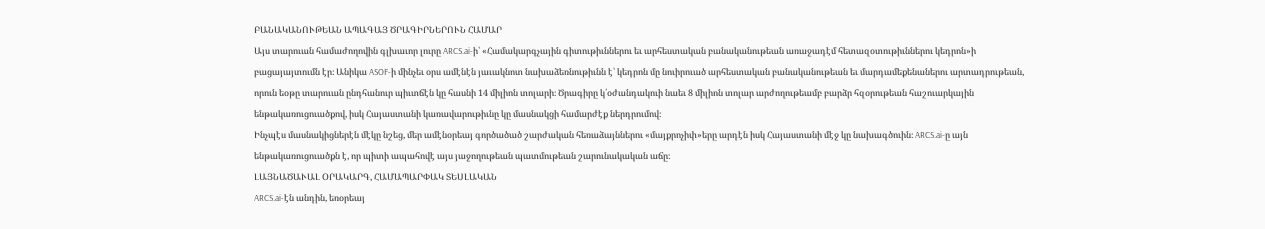ԲԱՆԱԿԱՆՈՒԹԵԱՆ ԱՊԱԳԱՅ ԾՐԱԳԻՐՆԵՐՈՒՆ ՀԱՄԱՐ
Այս տարուան համաժողովին գլխաւոր լուրը ARCS.ai-ի՝ «Համակարգչային գիտութիւններու եւ արհեստական բանականութեան առաջադէմ հետազօտութիւններու կեդրոն»ի բացայայտումն էր։ Անիկա ASOF-ի մինչեւ օրս ամէնէն յաւակնոտ նախաձեռնութիւնն է՝ կեդրոն մը նուիրուած արհեստական բանականութեան եւ մարդամեքենաներու արտադրութեան, որուն եօթը տարուան ընդհանուր պիւտճէն կը հասնի 14 միլիոն տոլարի։ Ծրագիրը կ՛օժանդակուի նաեւ 8 միլիոն տոլար արժողութեամբ բարձր հզօրութեան հաշուարկային ենթակառուցուածքով, իսկ Հայաստանի կառավարութիւնը կը մասնակցի համարժէք ներդրումով։
Ինչպէս մասնակիցներէն մէկը նշեց, մեր ամէնօրեայ գործածած շարժական հեռաձայններու «մայքրոչիփ»երը արդէն իսկ Հայաստանի մէջ կը նախագծուին։ ARCS.ai-ը այն ենթակառուցուածքն է, որ պիտի ապահովէ այս յաջողութեան պատմութեան շարունակական աճը։
ԼԱՅՆԱԾԱՒԱԼ ՕՐԱԿԱՐԳ, ՀԱՄԱՊԱՐՓԱԿ ՏԵՍԼԱԿԱՆ
ARCS.ai-էն անդին, եռօրեայ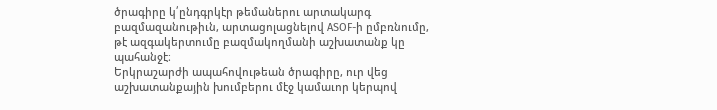ծրագիրը կ՛ընդգրկէր թեմաներու արտակարգ բազմազանութիւն, արտացոլացնելով ASOF-ի ըմբռնումը, թէ ազգակերտումը բազմակողմանի աշխատանք կը պահանջէ։
Երկրաշարժի ապահովութեան ծրագիրը, ուր վեց աշխատանքային խումբերու մէջ կամաւոր կերպով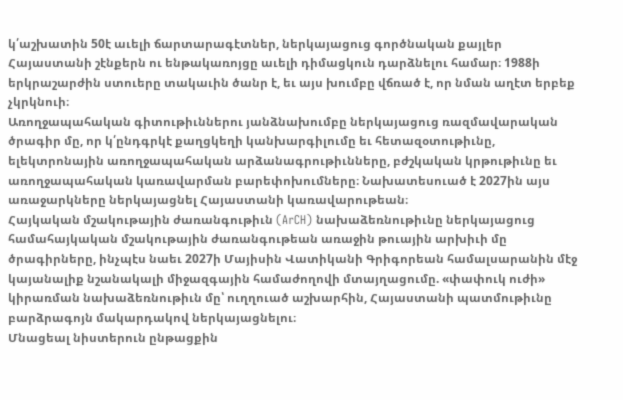կ՛աշխատին 50է աւելի ճարտարագէտներ, ներկայացուց գործնական քայլեր Հայաստանի շէնքերն ու ենթակառոյցը աւելի դիմացկուն դարձնելու համար։ 1988ի երկրաշարժին ստուերը տակաւին ծանր է, եւ այս խումբը վճռած է, որ նման աղէտ երբեք չկրկնուի։
Առողջապահական գիտութիւններու յանձնախումբը ներկայացուց ռազմավարական ծրագիր մը, որ կ՛ընդգրկէ քաղցկեղի կանխարգիլումը եւ հետազօտութիւնը, ելեկտրոնային առողջապահական արձանագրութիւնները, բժշկական կրթութիւնը եւ առողջապահական կառավարման բարեփոխումները։ Նախատեսուած է 2027ին այս առաջարկները ներկայացնել Հայաստանի կառավարութեան։
Հայկական մշակութային ժառանգութիւն (ArCH) նախաձեռնութիւնը ներկայացուց համահայկական մշակութային ժառանգութեան առաջին թուային արխիւի մը ծրագիրները, ինչպէս նաեւ 2027ի Մայիսին Վատիկանի Գրիգորեան համալսարանին մէջ կայանալիք նշանակալի միջազգային համաժողովի մտայղացումը. «փափուկ ուժի» կիրառման նախաձեռնութիւն մը՝ ուղղուած աշխարհին, Հայաստանի պատմութիւնը բարձրագոյն մակարդակով ներկայացնելու։
Մնացեալ նիստերուն ընթացքին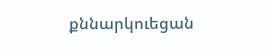քննարկուեցան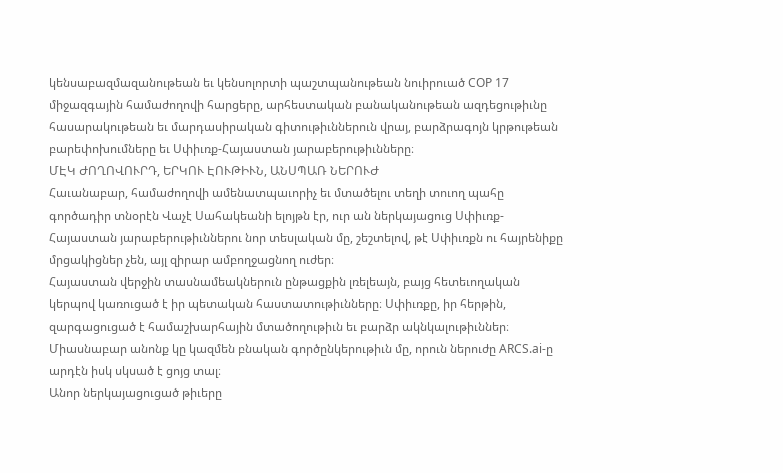կենսաբազմազանութեան եւ կենսոլորտի պաշտպանութեան նուիրուած COP 17 միջազգային համաժողովի հարցերը, արհեստական բանականութեան ազդեցութիւնը հասարակութեան եւ մարդասիրական գիտութիւններուն վրայ, բարձրագոյն կրթութեան բարեփոխումները եւ Սփիւռք-Հայաստան յարաբերութիւնները։
ՄԷԿ ԺՈՂՈՎՈՒՐԴ, ԵՐԿՈՒ ԷՈՒԹԻՒՆ, ԱՆՍՊԱՌ ՆԵՐՈՒԺ
Հաւանաբար, համաժողովի ամենատպաւորիչ եւ մտածելու տեղի տուող պահը գործադիր տնօրէն Վաչէ Սահակեանի ելոյթն էր, ուր ան ներկայացուց Սփիւռք-Հայաստան յարաբերութիւններու նոր տեսլական մը, շեշտելով, թէ Սփիւռքն ու հայրենիքը մրցակիցներ չեն, այլ զիրար ամբողջացնող ուժեր։
Հայաստան վերջին տասնամեակներուն ընթացքին լռելեայն, բայց հետեւողական կերպով կառուցած է իր պետական հաստատութիւնները։ Սփիւռքը, իր հերթին, զարգացուցած է համաշխարհային մտածողութիւն եւ բարձր ակնկալութիւններ։ Միասնաբար անոնք կը կազմեն բնական գործընկերութիւն մը, որուն ներուժը ARCS.ai-ը արդէն իսկ սկսած է ցոյց տալ։
Անոր ներկայացուցած թիւերը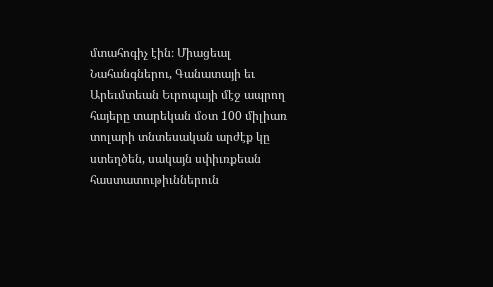մտահոգիչ էին։ Միացեալ Նահանգներու, Գանատայի եւ Արեւմտեան Եւրոպայի մէջ ապրող հայերը տարեկան մօտ 100 միլիառ տոլարի տնտեսական արժէք կը ստեղծեն, սակայն սփիւռքեան հաստատութիւններուն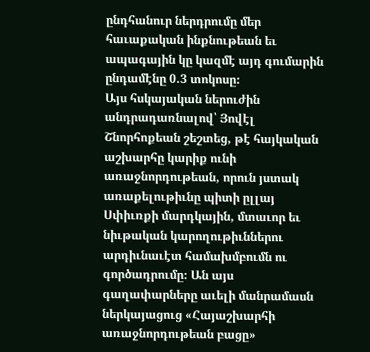ընդհանուր ներդրումը մեր հաւաքական ինքնութեան եւ ապագային կը կազմէ այդ գումարին ընդամէնը 0.3 տոկոսը։
Այս հսկայական ներուժին անդրադառնալով՝ Յովէլ Շնորհոքեան շեշտեց, թէ հայկական աշխարհը կարիք ունի առաջնորդութեան, որուն յստակ առաքելութիւնը պիտի ըլլայ Սփիւռքի մարդկային, մտաւոր եւ նիւթական կարողութիւններու արդիւնաւէտ համախմբումն ու գործադրումը։ Ան այս գաղափարները աւելի մանրամասն ներկայացուց «Հայաշխարհի առաջնորդութեան բացը»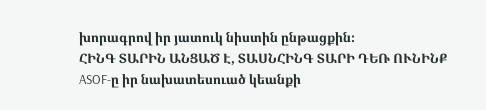խորագրով իր յատուկ նիստին ընթացքին։
ՀԻՆԳ ՏԱՐԻՆ ԱՆՑԱԾ Է, ՏԱՍՆՀԻՆԳ ՏԱՐԻ ԴԵՌ ՈՒՆԻՆՔ
ASOF-ը իր նախատեսուած կեանքի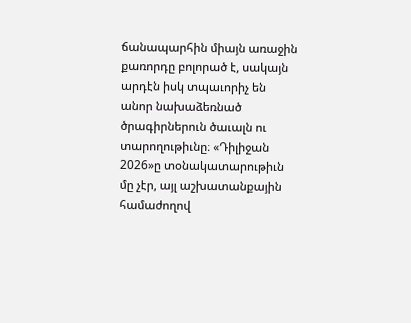ճանապարհին միայն առաջին քառորդը բոլորած է, սակայն արդէն իսկ տպաւորիչ են անոր նախաձեռնած ծրագիրներուն ծաւալն ու տարողութիւնը։ «Դիլիջան 2026»ը տօնակատարութիւն մը չէր, այլ աշխատանքային համաժողով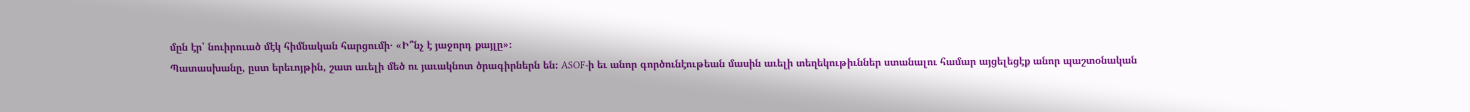մըն էր՝ նուիրուած մէկ հիմնական հարցումի․ «Ի՞նչ է յաջորդ քայլը»։
Պատասխանը, ըստ երեւոյթին, շատ աւելի մեծ ու յաւակնոտ ծրագիրներն են։ ASOF-ի եւ անոր գործունէութեան մասին աւելի տեղեկութիւններ ստանալու համար այցելեցէք անոր պաշտօնական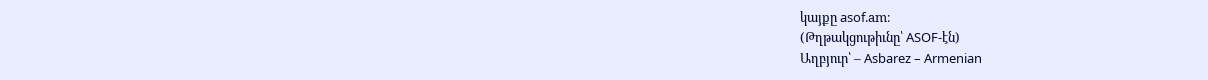կայքը asof.am։
(Թղթակցութիւնը՝ ASOF-էն)
Աղբյուր՝ – Asbarez – Armenian